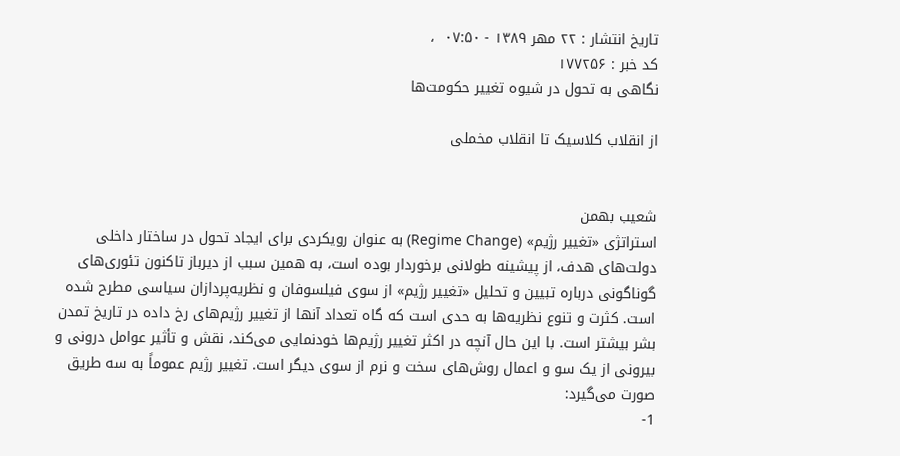تاریخ انتشار : ۲۲ مهر ۱۳۸۹ - ۰۷:۵۰  ،
کد خبر : ۱۷۷۲۵۶
نگاهی به تحول در شیوه تغییر حکومت‌ها

از انقلاب کلاسیک تا انقلاب مخملی


شعیب بهمن
استراتژی «تغییر رژیم» (Regime Change) به عنوان رویکردی برای ایجاد تحول در ساختار داخلی دولت‌های هدف، از پیشینه طولانی برخوردار بوده است، به همین سبب از دیرباز تاکنون تئوری‌های گوناگونی درباره تبیین و تحلیل «تغییر رژیم» از سوی فیلسوفان و نظریه‌پردازان سیاسی مطرح شده است. کثرت و تنوع نظریه‌ها به حدی است که گاه تعداد آنها از تغییر رژیم‌های رخ داده در تاریخ تمدن بشر بیشتر است. با این حال آنچه در اکثر تغییر رژیم‌ها خودنمایی می‌کند، نقش و تأثیر عوامل درونی و بیرونی از یک سو و اعمال روش‌های سخت و نرم از سوی دیگر است. تغییر رژیم عموماً به سه طریق صورت می‌گیرد:
1-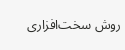روش سخت‌افزاری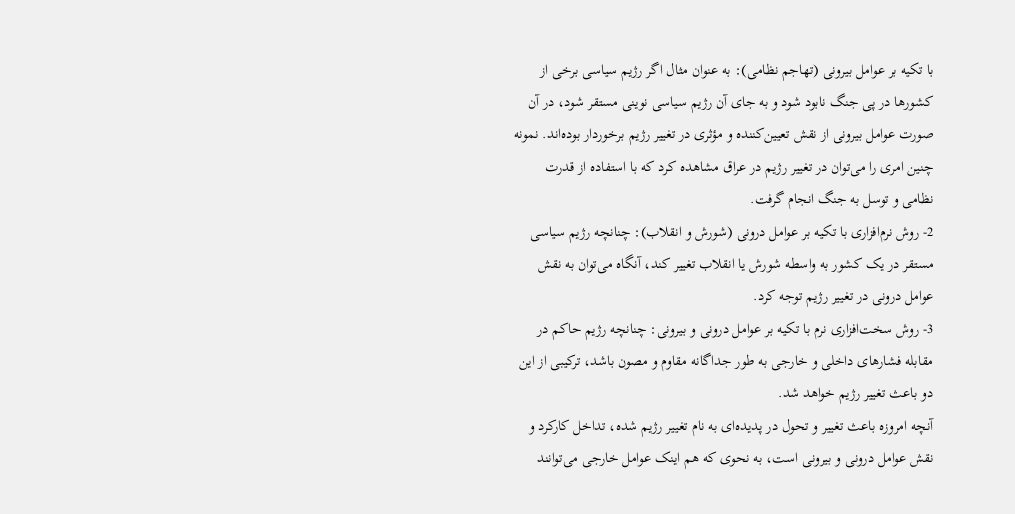با تکیه بر عوامل بیرونی (تهاجم نظامی): به عنوان مثال اگر رژیم سیاسی برخی از کشورها در پی جنگ نابود شود و به جای آن رژیم سیاسی نوینی مستقر شود، در آن صورت عوامل بیرونی از نقش تعیین‌کننده و مؤثری در تغییر رژیم برخوردار بوده‌اند. نمونه چنین امری را می‌توان در تغییر رژیم در عراق مشاهده کرد که با استفاده از قدرت نظامی و توسل به جنگ انجام گرفت.
2- روش نرم‌افزاری با تکیه بر عوامل درونی (شورش و انقلاب): چنانچه رژیم سیاسی مستقر در یک کشور به واسطه شورش یا انقلاب تغییر کند، آنگاه می‌توان به نقش عوامل درونی در تغییر رژیم توجه کرد.
3- روش سخت‌افزاری نرم با تکیه بر عوامل درونی و بیرونی: چنانچه رژیم حاکم در مقابله فشارهای داخلی و خارجی به طور جداگانه مقاوم و مصون باشد، ترکیبی از این دو باعث تغییر رژیم خواهد شد.
آنچه امروزه باعث تغییر و تحول در پدیده‌ای به نام تغییر رژیم شده، تداخل کارکرد و نقش عوامل درونی و بیرونی است، به نحوی که هم اینک عوامل خارجی می‌توانند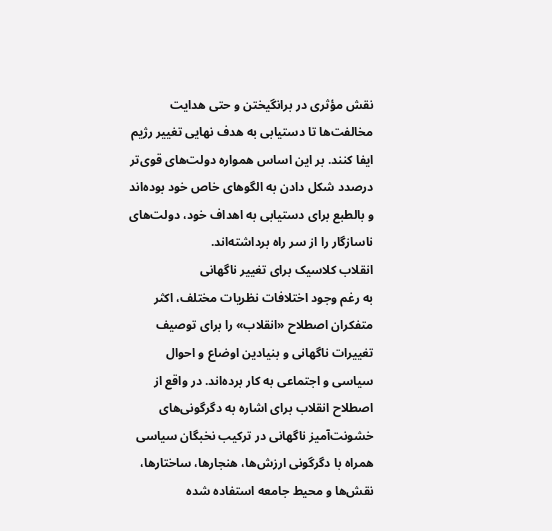نقش مؤثری در برانگیختن و حتی هدایت مخالفت‌ها تا دستیابی به هدف نهایی تغییر رژیم ایفا کنند. بر این اساس همواره دولت‌های قوی‌تر درصدد شکل دادن به الگوهای خاص خود بوده‌اند و بالطبع برای دستیابی به اهداف خود، دولت‌های ناسازگار را از سر راه برداشته‌اند.
انقلاب کلاسیک برای تغییر ناگهانی
به رغم وجود اختلافات نظریات مختلف، اکثر متفکران اصطلاح «انقلاب» را برای توصیف تغییرات ناگهانی و بنیادین اوضاع و احوال سیاسی و اجتماعی به کار برده‌اند. در واقع از اصطلاح انقلاب برای اشاره به دگرگونی‌های خشونت‌آمیز ناگهانی در ترکیب نخبگان سیاسی همراه با دگرگونی ارزش‌ها، هنجارها، ساختارها، نقش‌ها و محیط جامعه استفاده شده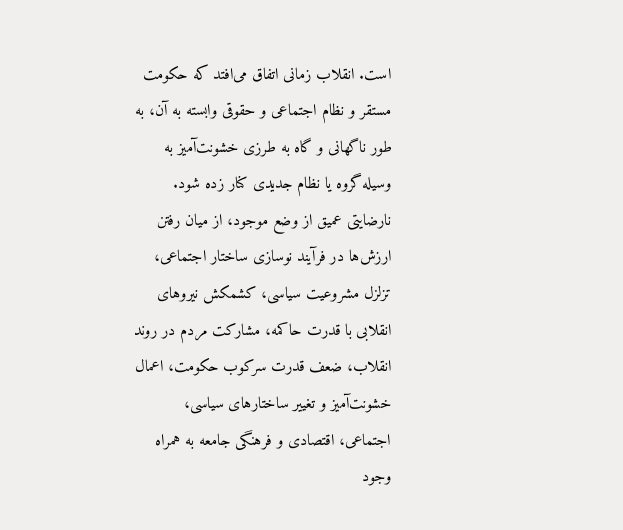است. انقلاب زمانی اتفاق می‌افتد که حکومت مستقر و نظام اجتماعی و حقوقی وابسته به آن، به طور ناگهانی و گاه به طرزی خشونت‌آمیز به وسیله گروه یا نظام جدیدی کنار زده شود. نارضایتی عمیق از وضع موجود، از میان رفتن ارزش‌ها در فرآیند نوسازی ساختار اجتماعی، تزلزل مشروعیت سیاسی، کشمکش نیروهای انقلابی با قدرت حاکمه، مشارکت مردم در روند انقلاب، ضعف قدرت سرکوب حکومت، اعمال خشونت‌آمیز و تغییر ساختارهای سیاسی، اجتماعی، اقتصادی و فرهنگی جامعه به همراه وجود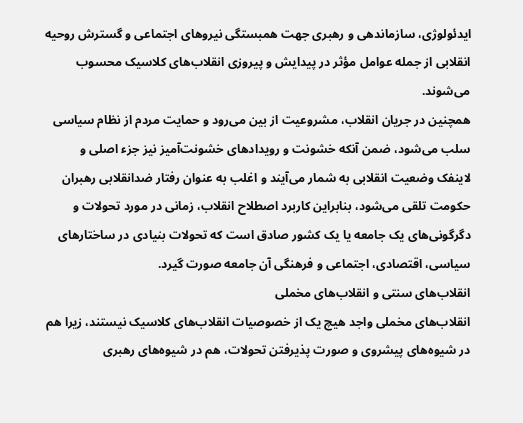ایدئولوژی، سازماندهی و رهبری جهت همبستگی نیروهای اجتماعی و گسترش روحیه انقلابی از جمله عوامل مؤثر در پیدایش و پیروزی انقلاب‌های کلاسیک محسوب می‌شوند.
همچنین در جریان انقلاب، مشروعیت از بین می‌رود و حمایت مردم از نظام سیاسی سلب می‌شود، ضمن آنکه خشونت و رویدادهای خشونت‌آمیز نیز جزء اصلی و لاینفک وضعیت انقلابی به شمار می‌آیند و اغلب به عنوان رفتار ضدانقلابی رهبران حکومت تلقی می‌شود، بنابراین کاربرد اصطلاح انقلاب، زمانی در مورد تحولات و دگرگونی‌های یک جامعه یا یک کشور صادق است که تحولات بنیادی در ساختارهای سیاسی، اقتصادی، اجتماعی و فرهنگی آن جامعه صورت گیرد.
انقلاب‌های سنتی و انقلاب‌های مخملی
انقلاب‌های مخملی واجد هیچ یک از خصوصیات انقلاب‌های کلاسیک نیستند، زیرا هم در شیوه‌های پیشروی و صورت پذیرفتن تحولات، هم در شیوه‌های رهبری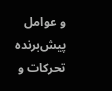و عوامل پیش‌برنده تحرکات و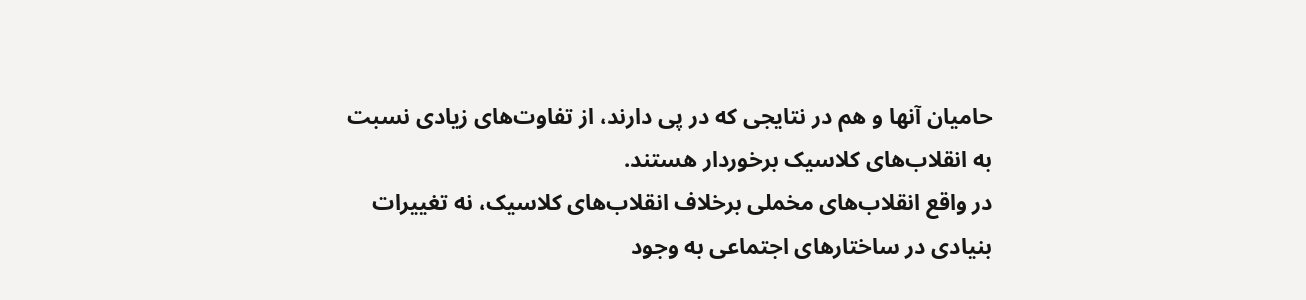حامیان آنها و هم در نتایجی که در پی دارند، از تفاوت‌های زیادی نسبت به انقلاب‌های کلاسیک برخوردار هستند.
در واقع انقلاب‌های مخملی برخلاف انقلاب‌های کلاسیک، نه تغییرات بنیادی در ساختارهای اجتماعی به وجود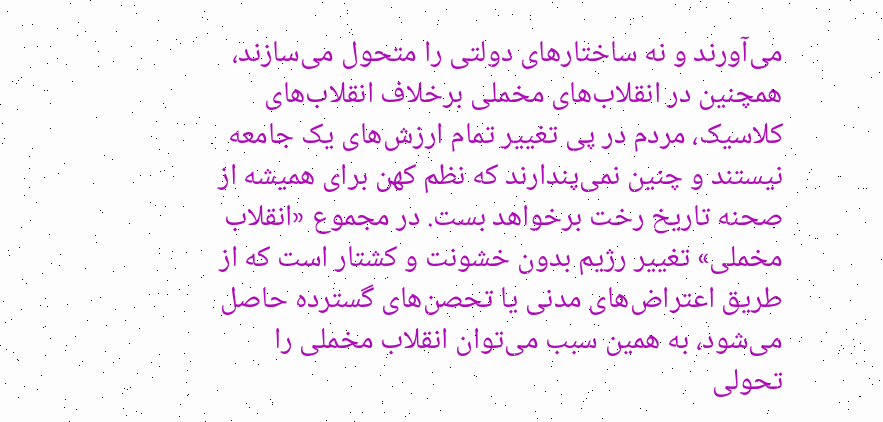می‌آورند و نه ساختارهای دولتی را متحول می‌سازند، همچنین در انقلاب‌های مخملی برخلاف انقلاب‌های کلاسیک، مردم در پی تغییر تمام ارزش‌های یک جامعه نیستند و چنین نمی‌پندارند که نظم کهن برای همیشه از صحنه تاریخ رخت برخواهد بست. در مجموع «انقلاب مخملی» تغییر رژیم بدون خشونت و کشتار است که از طریق اعتراض‌های مدنی یا تحصن‌های گسترده حاصل می‌شود، به همین سبب می‌توان انقلاب مخملی را تحولی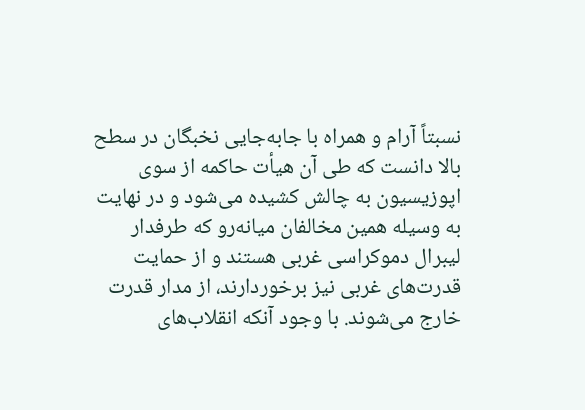نسبتاً آرام و همراه با جابه‌جایی نخبگان در سطح بالا دانست که طی آن هیأت حاکمه از سوی اپوزیسیون به چالش کشیده می‌شود و در نهایت به وسیله همین مخالفان میانه‌رو که طرفدار لیبرال دموکراسی غربی هستند و از حمایت قدرت‌های غربی نیز برخوردارند، از مدار قدرت خارج می‌شوند. با وجود آنکه انقلاب‌های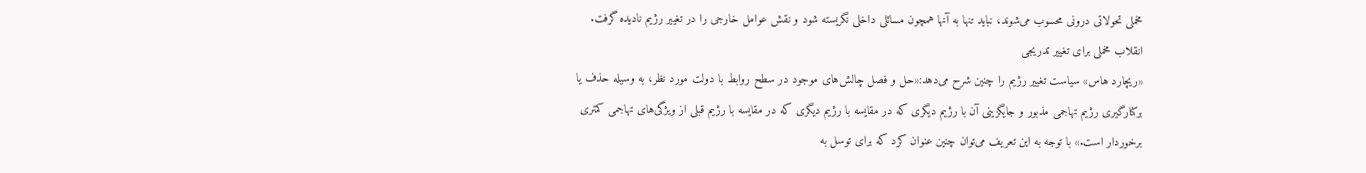مخملی تحولاتی درونی محسوب می‌شوند، نباید تنها به آنها همچون مسائلی داخلی نگریسته شود و نقش عوامل خارجی را در تغییر رژیم نادیده گرفت.
انقلاب مخملی برای تغییر تدریجی
«ریچارد هاس» سیاست تغییر رژیم را چنین شرح می‌دهد:«حل و فصل چالش‌های موجود در سطح روابط با دولت مورد نظر، به وسیله حذف یا برکنارگیری رژیم تهاجمی مذبور و جایگزینی آن با رژیم دیگری که در مقایسه با رژیم دیگری که در مقایسه با رژیم قبلی از ویژگی‌های تهاجمی کمتری برخوردار است.» با توجه به این تعریف می‌توان چنین عنوان کرد که برای توسل به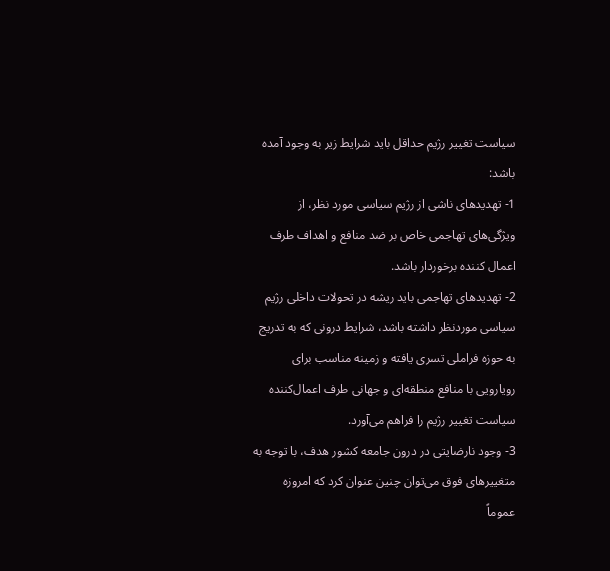سیاست تغییر رژیم حداقل باید شرایط زیر به وجود آمده باشد:
1- تهدیدهای ناشی از رژیم سیاسی مورد نظر، از ویژگی‌های تهاجمی خاص بر ضد منافع و اهداف طرف اعمال کننده برخوردار باشد.
2- تهدیدهای تهاجمی باید ریشه در تحولات داخلی رژیم سیاسی موردنظر داشته باشد، شرایط درونی که به تدریج به حوزه فراملی تسری یافته و زمینه مناسب برای رویارویی با منافع منطقه‌ای و جهانی طرف اعمال‌کننده سیاست تغییر رژیم را فراهم می‌آورد.
3- وجود نارضایتی در درون جامعه کشور هدف، با توجه به متغییرهای فوق می‌توان چنین عنوان کرد که امروزه عموماً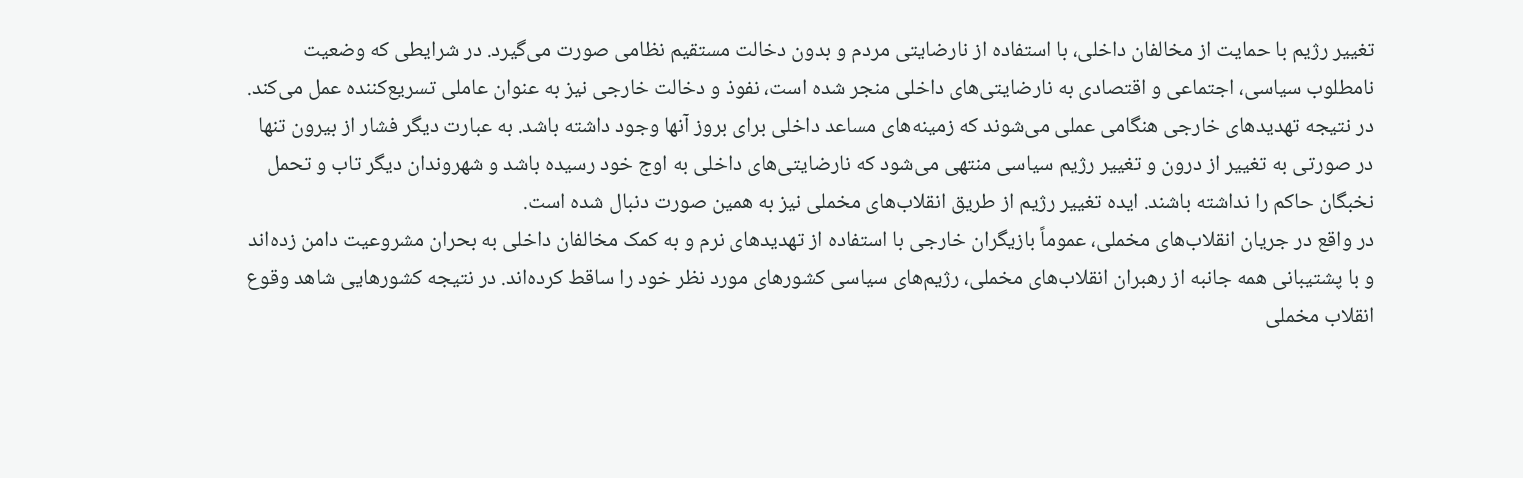تغییر رژیم با حمایت از مخالفان داخلی، با استفاده از نارضایتی مردم و بدون دخالت مستقیم نظامی صورت می‌گیرد. در شرایطی که وضعیت نامطلوب سیاسی، اجتماعی و اقتصادی به نارضایتی‌های داخلی منجر شده است، نفوذ و دخالت خارجی نیز به عنوان عاملی تسریع‌کننده عمل می‌کند. در نتیجه تهدیدهای خارجی هنگامی عملی می‌شوند که زمینه‌های مساعد داخلی برای بروز آنها وجود داشته باشد. به عبارت دیگر فشار از بیرون تنها در صورتی به تغییر از درون و تغییر رژیم سیاسی منتهی می‌شود که نارضایتی‌های داخلی به اوج خود رسیده باشد و شهروندان دیگر تاب و تحمل نخبگان حاکم را نداشته باشند. ایده تغییر رژیم از طریق انقلاب‌های مخملی نیز به همین صورت دنبال شده است.
در واقع در جریان انقلاب‌های مخملی، عموماً بازیگران خارجی با استفاده از تهدیدهای نرم و به کمک مخالفان داخلی به بحران مشروعیت دامن زده‌اند و با پشتیبانی همه جانبه از رهبران انقلاب‌های مخملی، رژیم‌های سیاسی کشورهای مورد نظر خود را ساقط کرده‌اند. در نتیجه کشورهایی شاهد وقوع انقلاب مخملی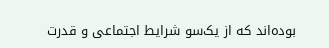بوده‌اند که از یک‌سو شرایط اجتماعی و قدرت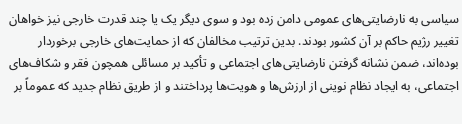سیاسی به نارضایتی‌های عمومی دامن زده بود و سوی دیگر یک یا چند قدرت خارجی نیز خواهان تغییر رژیم حاکم بر آن کشور بودند. بدین ترتیب مخالفان که از حمایت‌های خارجی برخوردار بوده‌اند، ضمن نشانه گرفتن نارضایتی‌های اجتماعی و تأکید بر مسائلی همچون فقر و شکاف‌های اجتماعی، به ایجاد نظام نوینی از ارزش‌ها و هویت‌ها پرداختند و از طریق نظام جدید که عموماً بر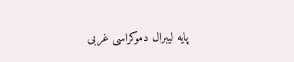پایه لیبرال دموکراسی غربی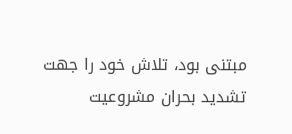مبتنی بود، تلاش خود را جهت تشدید بحران مشروعیت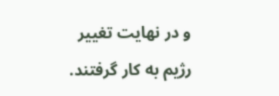و در نهایت تغییر رژیم به کار گرفتند.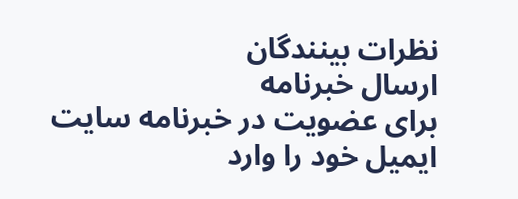نظرات بینندگان
ارسال خبرنامه
برای عضویت در خبرنامه سایت ایمیل خود را وارد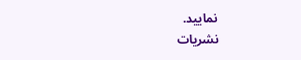نمایید.
نشریات